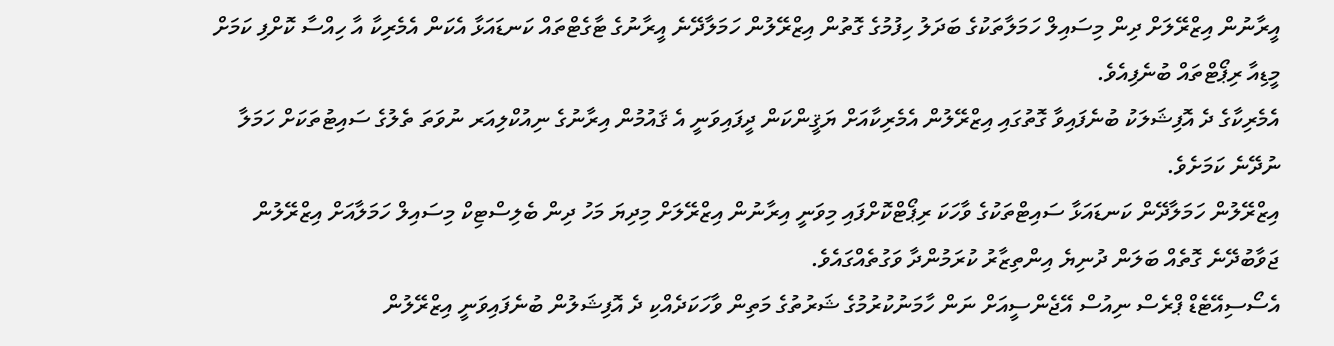އީރާނުން އިޒްރޭލަށް ދިން މިސައިލް ހަމަލާތަކުގެ ބަދަލު ހިފުމުގެ ގޮތުން އިޒްރޭލުން ހަމަލާދޭނެ އީރާނުގެ ޓާގެޓްތައް ކަނޑައަޅާ އެކަން އެމެރިކާ އާ ހިއްސާ ކޮށްފި ކަމަށް މީޑިއާ ރިޕޯޓްތައް ބުނެފިއެވެ.
އެމެރިކާގެ ދެ އޮފިޝަލަކު ބުނެފައިވާ ގޮތުގައި އިޒްރޭލުން އެމެރިކާއަށް ޔަޤީންކަން ދީފައިވަނީ އެ ޤައުމުން އިރާނުގެ ނިއުކްލިއަރ ނުވަތަ ތެލުގެ ސައިޓުތަކަށް ހަމަލާ ނުދޭނެ ކަމަށެވެ.
އިޒްރޭލުން ހަމަލާދޭން ކަނޑައަޅާ ސައިޓްތަކުގެ ވާހަކަ ރިޕޯޓްކޮށްފައި މިވަނީ އިރާނުން އިޒްރޭލަށް މިދިޔަ މަހު ދިން ބެލިސްޓިކް މިސައިލް ހަމަލާއަށް އިޒްރޭލުން ޖަވާބުދޭނެ ގޮތެއް ބަލަން ދުނިޔެ އިންތިޒާރު ކުރަމުންދާ ވަގުތެއްގައެވެ.
އެސޯސިއޭޓެޑް ޕްރެސް ނިއުސް އޭޖެންސީއަށް ނަން ހާމަނުކުރުމުގެ ޝަރުތުގެ މަތިން ވާހަކަދެއްކި ދެ އޮފިޝަލުން ބުނެފައިވަނީ އިޒްރޭލުން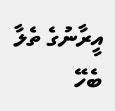އީރާނުގެ ތެލާ ބެހޭ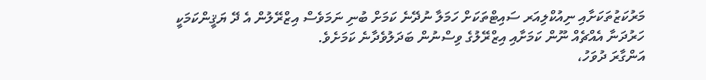މަރުކަޒުތަކަށާއި ނިއުކްލިއަރ ސައިޓްތަކަށް ހަމަލާ ނުދޭނެ ކަމަށް ބުނި ނަމަވެސް އިޒްރޭލުން އެ ދޭ ޔަޤީންކަމަކީ ހަރުދަނާ އެއްޗެއް ނޫން ކަމަށާއި އިޒްރޭލުގެ ވިސްނުން ބަދަލުވެދާނެ ކަމަށެވެ.
އަންގާރަ ދުވަހު،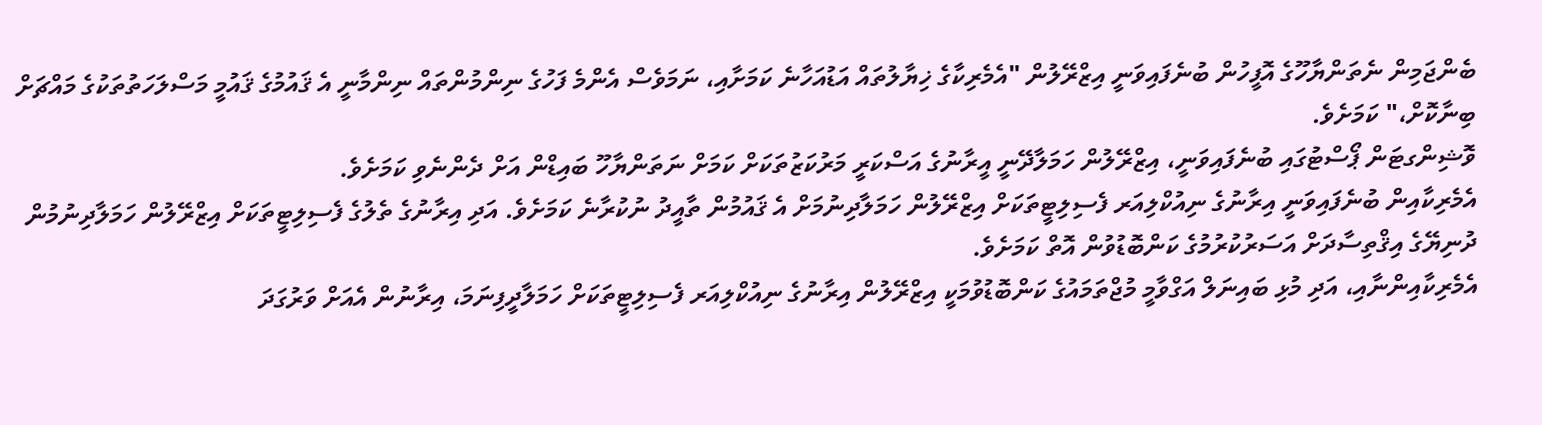ބެންޖަމިން ނެތަންޔާހޫގެ އޮފީހުން ބުނެފައިވަނީ އިޒްރޭލުން "އެމެރިކާގެ ޚިޔާލުތައް އަޑުއަހާނެ ކަމަށާއި، ނަމަވެސް އެންމެ ފަހުގެ ނިންމުންތައް ނިންމާނީ އެ ޤައުމުގެ ޤައުމީ މަސްލަހަތުތަކުގެ މައްޗަށް ބިނާކޮށް،" ކަމަށެވެ.
ވޮޝިންގޓަން ޕޯސްޓުގައި ބުނެފައިވަނީ، އިޒްރޭލުން ހަމަލާދޭނީ އީރާނުގެ އަސްކަރީ މަރުކަޒުތަކަށް ކަމަށް ނަތަންޔާހޫ ބައިޑްން އަށް ދެންނެވި ކަމަށެވެ.
އެމެރިކާއިން ބުނެފައިވަނީ އިރާނުގެ ނިއުކްލިއަރ ފެސިލިޓީތަކަށް އިޒްރޭލުން ހަމަލާދިނުމަށް އެ ޤައުމުން ތާއީދު ނުކުރާނެ ކަމަށެވެ. އަދި އިރާނުގެ ތެލުގެ ފެސިލިޓީތަކަށް އިޒްރޭލުން ހަމަލާދިނުމުން ދުނިޔޭގެ އިޤްތިސާދަށް އަސަރުކުރުމުގެ ކަންބޮޑުވުން އޮތް ކަމަށެވެ.
އެމެރިކާއިންނާއި، އަދި މުޅި ބައިނަލް އަގްވާމީ މުޖްތަމައުގެ ކަންބޮޑުވުމަކީ އިޒްރޭލުން އިރާނުގެ ނިއުކްލިއަރ ފެސިލިޓީތަކަށް ހަމަލާދީފިނަމަ، އިރާނުން އެއަށް ވަރުގަދަ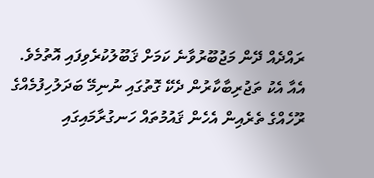ރައްދެއް ދޭން މަޖުބޫރުވާނެ ކަމަށް ޤަބޫލުކުރެވިފައި އޮތުމެވެ.
އެއާ އެކު ތަޖުރިބާކާރުން ދެކޭ ގޮތުގައި ނުނިމޭ ބަދަލުހިފުމެއްގެ ރޫހެއްގެ ތެރެއިން އެހެން ޤައުމުތައް ހަނގުރާމައިގައި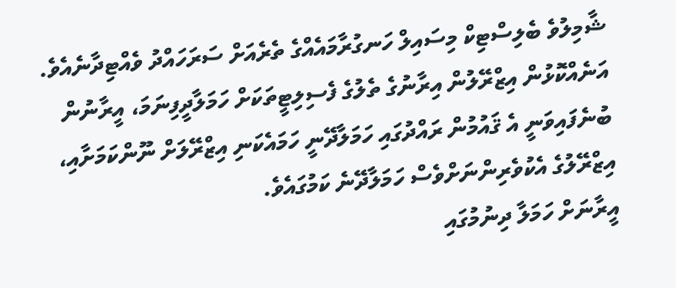ޝާމިލުވެ ބެލިސްޓިކް މިސައިލް ހަނގުރާމައެއްގެ ތެރެއަށް ސަރަހައްދު ވެއްޓިދާނެއެވެ.
އަނެއްކޮޅުން އިޒްރޭލުން އިރާނުގެ ތެލުގެ ފެސިލިޓީތަކަށް ހަމަލާދީފިނަމަ، އީރާނުން ބުނެފައިވަނީ އެ ޤައުމުން ރައްދުގައި ހަމަލާދޭނީ ހަމައެކަނި އިޒްރޭލަށް ނޫންކަމަށާއި، އިޒްރޭލުގެ އެކުވެރިންނަށްވެސް ހަމަލާދޭނެ ކަމުގައެވެ.
އީރާނަށް ހަމަލާ ދިނުމުގައި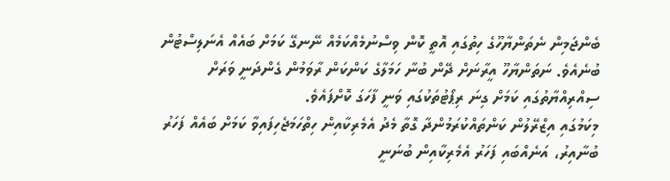ބެންޖަމިން ނެތަންޔާހޫގެ ހިތުގައި އޮތީ ކޮން ވިސްނުމެއްކަމެއް ނޭނގޭ ކަމަށް ބައެއް އެނަލިސްޓުން ބުނެއެވެ. ނަތަންޔާހޫ އީރާނަށް ދޭން ބުނާ ހަމަލާގެ ކަންކަން ރާވަމުން ގެންދަނީ ވަރަށް ސިއްރިއްޔާތުގައި ކަމަށް ގިނަ ރިޕޯޓުތަކުގައި ވަނީ ފާހަގަ ކޮށްފައެވެ.
މިކަމުގައި އިޒްރޭލުން ކަންތައްކުރަމުންދާ ގޮތާ މެދު އެމެރިކާއިން ހިތްހަމަޖެހިފައިވާ ކަމަށް ބައެއް ފަހަރު ބުނާއިރު، އަނެއްބައި ފަހަރު އެމެރިކާއިން ބުނަނީ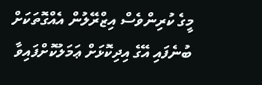މީގެ ކުރިންވެސް އިޒްރޭލުން އެއްގޮތަކަށް ބުނެފައި އޭގެ އިދިކޮޅަށް ޢަމަލުކޮށްފައިވާ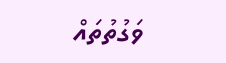ވަގުތުތައް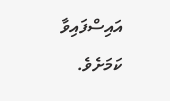އައިސްފައިވާ ކަމަށެވެ.